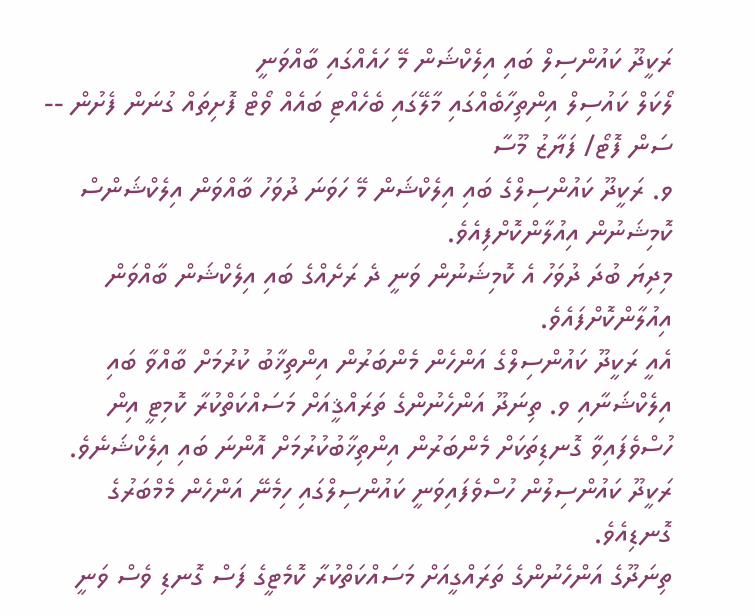ރަކީދޫ ކައުންސިލް ބައި އިލެކްޝަން މޭ ހައެއްގައި ބާއްވަނީ
ލޯކަލް ކައުސިލް އިންތިހާބެއްގައި މާލޭގައި ބެހެއްޓި ބައެއް ވޯޓް ފޮށިތައް ގުނަން ފެށުން -- ސަން ފޮޓޯ/ ފަޔާޒު މޫސާ
ވ. ރަކީދޫ ކައުންސިލްގެ ބައި އިލެކްޝަން މޭ ހަވަނަ ދުވަހު ބާއްވަން އިލެކްޝަންސް ކޮމިޝަނުން އިއުލާންކޮށްފިއެވެ.
މިދިޔަ ބުދަ ދުވަހު އެ ކޮމިޝަނުން ވަނީ ދެ ރަށެއްގެ ބައި އިލެކްޝަން ބާއްވަން އިއުލާންކޮށްފައެވެ.
އެއީ ރަކީދޫ ކައުންސިލްގެ އަންހެން މެންބަރުން އިންތިޚާބު ކުރުމަށް ބާއްވާ ބައި އިލެކްޝަނާއި ވ. ތިނަދޫ އަންހެނުންގެ ތަރައްޤީއަށް މަސައްކަތްކުރާ ކޮމިޓީ އިން ހުސްވެފައިވާ ގޮނޑިތަކަށް މެންބަރުން އިންތިޚާބުކުރުމަށް އޮންނަ ބައި އިލެކްޝަނެވެ.
ރަކީދޫ ކައުންސިލުން ހުސްވެފައިވަނީ ކައުންސިލްގައި ހިމެނޭ އަންހެން މެމްބަރުގެ ގޮނޑިއެވެ.
ތިނަދޫގެ އަންހެނުންގެ ތަރައްގީއަށް މަސައްކަތްކުރާ ކޮމެޓީގެ ފަސް ގޮނޑި ވެސް ވަނީ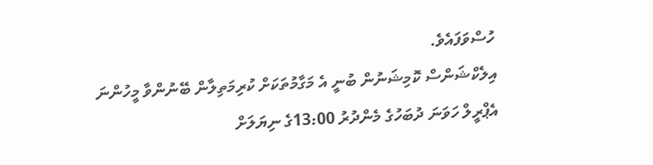ހުސްވަފައެވެ.
އިލެކްޝަންސް ކޮމިޝަނުން ބުނީ އެ މަގާމުތަކަށް ކުރިމަތިލާން ބޭނުންވާ މީހުންނަ އެޕްރީލް ހަވަނަ ދުބަހުގެ މެންދުރު 13:00ގެ ނިޔަލަށް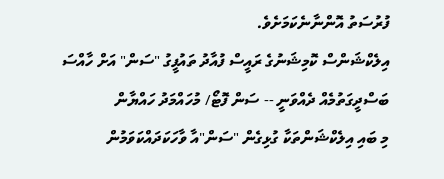ފުރުސަތު އޮންނާނެކަމަށެވެ.
އިލެކްޝަންސް ކޮމިޝަނުގެ ރައީސް ފުއާދު ތައުފީގު "ސަން" އަށް ހާއްސަ ބަސްދީގަތުމެއް ދެއްވަނީ -- ސަން ފޮޓޯ/ މުހައްމަދު ހައްޔާން
މި ބައި އިލެކްޝަންތަކާ ގުޅިގެން "ސަން"އާ ވާހަކަދައްކަވަމުން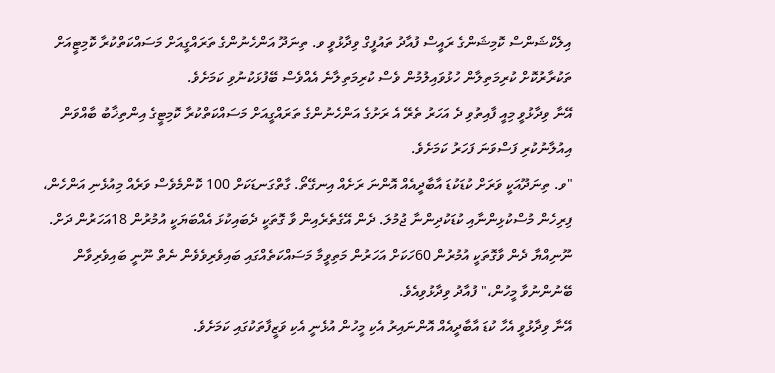އިލެކްޝަންސް ކޮމިޝަންގެ ރައީސް ފުއާދު ތައުފީގް ވިދާޅުވީ ވ. ތިނަދޫ އަންހެނުންގެ ތަރައްގީއަށް މަސައްކަތްކުރާ ކޮމިޓީއަށް ތަކުރާރުކޮށް ކުރިމަތިލާން ހުޅުވައިލުމުން ވެސް ކުރިމަތިލާނެ އެއްވެސް ބޭފުޅަކުނުވި ކަމަށެވެ.
އޭނާ ވިދާޅުވީ މިއީ ފާއިތުވި ދެ އަހަރު ތެރޭ އެ ރަށުގެ އަންހެނުންގެ ތަރައްގީއަށް މަސައްކަތްކުރާ ކޮމިޓީގެ އިންތިޚާބު ބާއްވަން އިއުލާނުކުރި ފަސްވަނަ ފަހަރު ކަމަށެވެ.
"ވ. ތިނަދޫއަކީ ވަރަށް ކުޑަކުޑަ އާބާދީއެއް އޮންނަ ރަށެއް އިނގޭތޯ. ގާތްގަނޑަކަށް 100 ކޮންމެވެސް ވަރެއް މިއުޅެނި އަންހެން، ފިރިހެން މުސްކުޅިންނާއި ކުޑަކުދިންނާ ޖުމުލަ. ދެން އޭގެތެރެއިން ވާ ގޮތަކީ ދެބައިކުޅަ އެއްބަޔަކީ އުމުރުން 18އަހަރުން ދަށް. ނޫނިއްޔާ ދެން ވާގޮތަކީ އުމުރުން 60ހަކަށް އަހަރުން މަތިވީމާ މަސައްކަތެއްގައި ބައިވެރިވެވެން ނެތް ނޫނީ ބައިވެރިވާން ބޭނުންނުވާ މީހުން،" ފުއާދު ވިދާޅުވިއެވެ.
އޭނާ ވިދާޅުވީ އެހާ ކުޑަ އާބާދީއެއް އޮންނައިރު އެކި މީހުން އުޅެނީ އެކި ވަޒީފާތަކުގައި ކަމަށެވެ.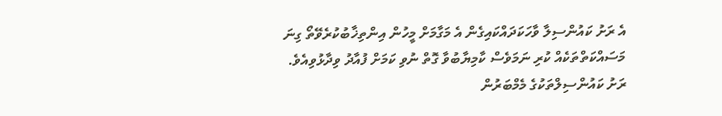އެ ރަށު ކައުންސިލާ ވާހަކަދައްކައިގެން އެ މަގާމަށް މީހުން އިންތިޚާބުކުރެވޭތޯ ގިނަ މަސައްކަތްތަކެއް ކުރި ނަމަވެސް ކާމިޔާބުވާ ގޮތް ނުވި ކަމަށް ފުއާދު ވިދާޅުވިއެވެ.
ރަށު ކައުންސިލްތަކުގެ މެމްބަރުން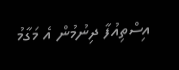އިސްތިއުފާ ދިނުމުން އެ މަގާމު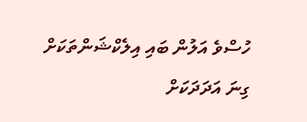ހުސްވެ އަލުން ބައި އިލެކްޝަންތަކަށް ގިނަ އަދަދަކަށް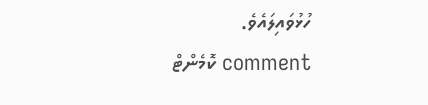ހުޅުވައިލައެވެ.
comment ކޮމެންޓް